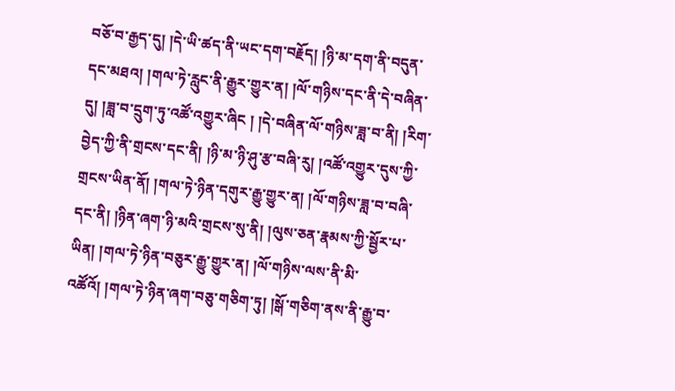བཅོ་བ་རྒྱད་དུ། །དེ་ཡི་ཚད་ནི་ཡང་དག་བརྗོད། །ཉི་མ་དག་ནི་བདུན་དང་མཐའ། །གལ་ཏེ་རླུང་ནི་རྒྱུར་གྱུར་ན། །ལོ་གཉིས་དང་ནི་དེ་བཞིན་དུ། །ཟླ་བ་དྲུག་ཏུ་འཚོ་འགྱུར་ཞིང ། །དེ་བཞིན་ལོ་གཉིས་ཟླ་བ་ནི། །རིག་བྱེད་ཀྱི་ནི་གྲངས་དང་ནི། །ཉི་མ་ཉི་ཤུ་རྩ་བཞི་རུ། །འཚོ་འགྱུར་དུས་ཀྱི་གྲངས་ཡིན་ནོ། །གལ་ཏེ་ཉིན་དགུར་རྒྱུ་གྱུར་ན། །ལོ་གཉིས་ཟླ་བ་བཞི་དང་ནི། །ཉིན་ཞག་ཉི་མའི་གྲངས་སུ་ནི། །ལུས་ཅན་རྣམས་ཀྱི་སྦྱོར་པ་ཡིན། །གལ་ཏེ་ཉིན་བཅུར་རྒྱུ་གྱུར་ན། །ལོ་གཉིས་ལས་ནི་མི་འཚོའོ། །གལ་ཏེ་ཉིན་ཞག་བཅུ་གཅིག་ཏུ། །སྒོ་གཅིག་ནས་ནི་རྒྱུ་བ་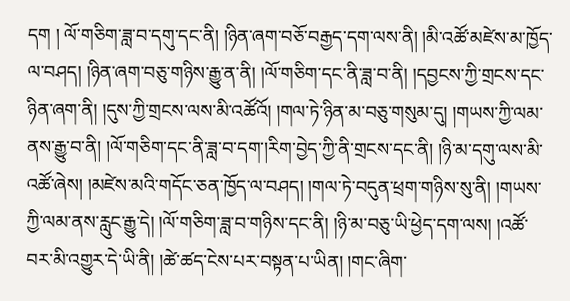དག ། ལོ་གཅིག་ཟླ་བ་དགུ་དང་ནི། །ཉིན་ཞག་བཅོ་བརྒྱད་དག་ལས་ནི། །མི་འཚོ་མཛེས་མ་ཁྱོད་ལ་བཤད། །ཉིན་ཞག་བཅུ་གཉིས་རྒྱུ་ན་ནི། །ལོ་གཅིག་དང་ནི་ཟླ་བ་ནི། །དབྱངས་ཀྱི་གྲངས་དང་ཉིན་ཞག་ནི། །དུས་ཀྱི་གྲངས་ལས་མི་འཚོའོ། །གལ་ཏེ་ཉིན་མ་བཅུ་གསུམ་དུ། །གཡས་ཀྱི་ལམ་ནས་རྒྱུ་བ་ནི། །ལོ་གཅིག་དང་ནི་ཟླ་བ་དག་།རིག་བྱེད་ཀྱི་ནི་གྲངས་དང་ནི། །ཉི་མ་དགུ་ལས་མི་འཚོ་ཞེས། །མཛེས་མའི་གདོང་ཅན་ཁྱོད་ལ་བཤད། །གལ་ཏེ་བདུན་ཕྲག་གཉིས་སུ་ནི། །གཡས་ཀྱི་ལམ་ནས་རླུང་རྒྱུ་དེ། །ལོ་གཅིག་ཟླ་བ་གཉིས་དང་ནི། །ཉི་མ་བཅུ་ཡི་ཕྱེད་དག་ལས། །འཚོ་བར་མི་འགྱུར་དེ་ཡི་ནི། །ཚེ་ཚད་ངེས་པར་བསྟན་པ་ཡིན། །གང་ཞིག་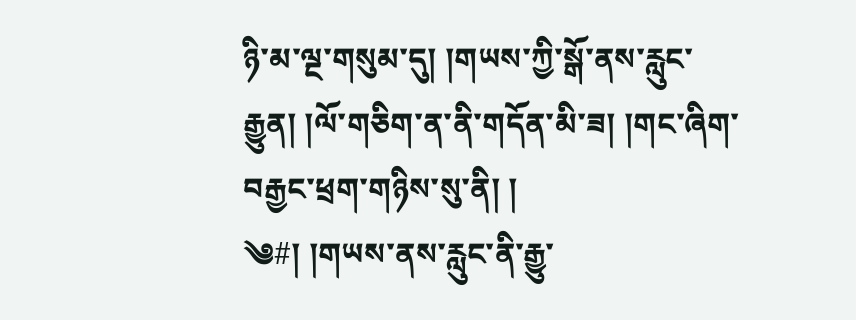ཉི་མ་ལྔ་གསུམ་དུ། །གཡས་ཀྱི་སྒོ་ནས་རླུང་རྒྱུན། །ལོ་གཅིག་ན་ནི་གདོན་མི་ཟ། །གང་ཞིག་བརྒྱང་ཕྲག་གཉིས་སུ་ནི། །
༄#། །གཡས་ནས་རླུང་ནི་རྒྱུ་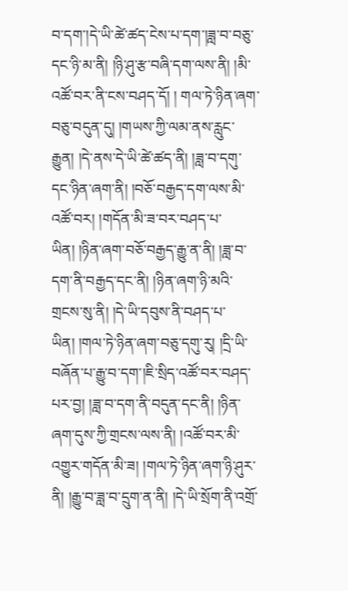བ་དག་།དེ་ཡི་ཚེ་ཚད་ངེས་པ་དག་།ཟླ་བ་བཅུ་དང་ཉི་མ་ནི། །ཉི་ཤུ་རྩ་བཞི་དག་ལས་ནི། །མི་འཚོ་བར་ནི་ངས་བཤད་དོ། ། གལ་ཏེ་ཉིན་ཞག་བཅུ་བདུན་དུ། །གཡས་ཀྱི་ལམ་ནས་རླུང་རྒྱུན། །དེ་ནས་དེ་ཡི་ཚེ་ཚད་ནི། །ཟླ་བ་དགུ་དང་ཉིན་ཞག་ནི། །བཅོ་བརྒྱད་དག་ལས་མི་འཚོ་བར། །གདོན་མི་ཟ་བར་བཤད་པ་ཡིན། །ཉིན་ཞག་བཅོ་བརྒྱད་རྒྱུ་ན་ནི། །ཟླ་བ་དག་ནི་བརྒྱད་དང་ནི། །ཉིན་ཞག་ཉི་མའི་གྲངས་སུ་ནི། །དེ་ཡི་དབུས་ནི་བཤད་པ་ཡིན། །གལ་ཏེ་ཉིན་ཞག་བཅུ་དགུ་རུ། །དྲི་ཡི་བཞོན་པ་རྒྱུ་བ་དག་།ཇི་སྲིད་འཚོ་བར་བཤད་པར་བྱ། །ཟླ་བ་དག་ནི་བདུན་དང་ནི། །ཉིན་ཞག་དུས་ཀྱི་གྲངས་ལས་ནི། །འཚོ་བར་མི་འགྱུར་གདོན་མི་ཟ། །གལ་ཏེ་ཉིན་ཞག་ཉི་ཤུར་ནི། །རྒྱུ་བ་ཟླ་བ་དྲུག་ན་ནི། །དེ་ཡི་སྲོག་ནི་འགྲོ་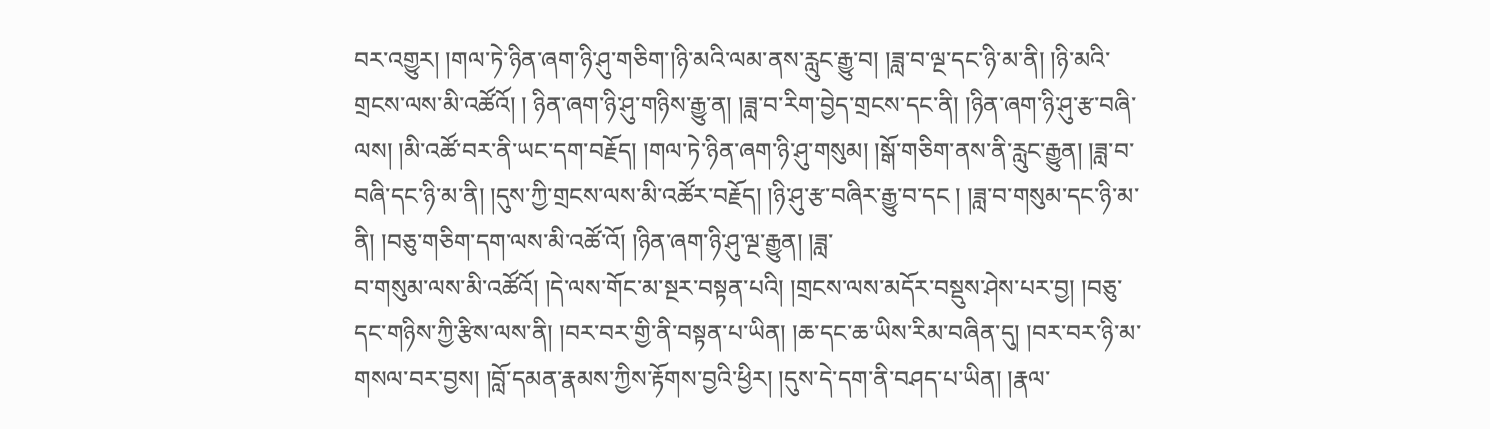བར་འགྱུར། །གལ་ཏེ་ཉིན་ཞག་ཉི་ཤུ་གཅིག་།ཉི་མའི་ལམ་ནས་རླུང་རྒྱུ་བ། །ཟླ་བ་ལྔ་དང་ཉི་མ་ནི། །ཉི་མའི་གྲངས་ལས་མི་འཚོའོ། ། ཉིན་ཞག་ཉི་ཤུ་གཉིས་རྒྱུ་ན། །ཟླ་བ་རིག་བྱེད་གྲངས་དང་ནི། །ཉིན་ཞག་ཉི་ཤུ་རྩ་བཞི་ལས། །མི་འཚོ་བར་ནི་ཡང་དག་བརྗོད། །གལ་ཏེ་ཉིན་ཞག་ཉི་ཤུ་གསུམ། །སྒོ་གཅིག་ནས་ནི་རླུང་རྒྱུན། །ཟླ་བ་བཞི་དང་ཉི་མ་ནི། །དུས་ཀྱི་གྲངས་ལས་མི་འཚོར་བརྗོད། །ཉི་ཤུ་རྩ་བཞིར་རྒྱུ་བ་དང ། །ཟླ་བ་གསུམ་དང་ཉི་མ་ནི། །བཅུ་གཅིག་དག་ལས་མི་འཚོ་འོ། །ཉིན་ཞག་ཉི་ཤུ་ལྔ་རྒྱུན། །ཟླ་
བ་གསུམ་ལས་མི་འཚོའོ། །དེ་ལས་གོང་མ་སྔར་བསྟན་པའི། །གྲངས་ལས་མདོར་བསྡུས་ཤེས་པར་བྱ། །བཅུ་དང་གཉིས་ཀྱི་རྩིས་ལས་ནི། །བར་བར་གྱི་ནི་བསྟན་པ་ཡིན། །ཆ་དང་ཆ་ཡིས་རིམ་བཞིན་དུ། །བར་བར་ཉི་མ་གསལ་བར་བྱས། །བློ་དམན་རྣམས་ཀྱིས་རྟོགས་བྱའི་ཕྱིར། །དུས་དེ་དག་ནི་བཤད་པ་ཡིན། །རྣལ་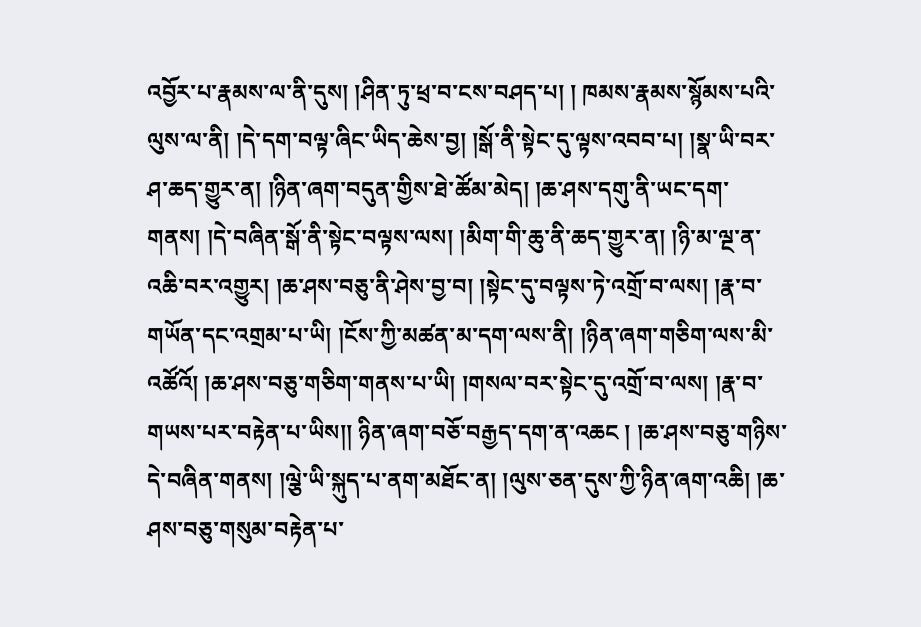འབྱོར་པ་རྣམས་ལ་ནི་དུས། །ཤིན་ཏུ་ཕྲ་བ་ངས་བཤད་པ། ། ཁམས་རྣམས་སྙོམས་པའི་ལུས་ལ་ནི། །དེ་དག་བལྟ་ཞིང་ཡིད་ཆེས་བྱ། །སྒོ་ནི་སྟེང་དུ་ལྟས་འབབ་པ། །སྣ་ཡི་བར་ཤ་ཆད་གྱུར་ན། །ཉིན་ཞག་བདུན་གྱིས་ཐེ་ཚོམ་མེད། །ཆ་ཤས་དགུ་ནི་ཡང་དག་གནས། །དེ་བཞིན་སྒོ་ནི་སྟེང་བལྟས་ལས། །མིག་གི་ཆུ་ནི་ཆད་གྱུར་ན། །ཉི་མ་ལྔ་ན་འཆི་བར་འགྱུར། །ཆ་ཤས་བཅུ་ནི་ཤེས་བྱ་བ། །སྟེང་དུ་བལྟས་ཏེ་འགྲོ་བ་ལས། །རྣ་བ་གཡོན་དང་འགྲམ་པ་ཡི། །ངོས་ཀྱི་མཚན་མ་དག་ལས་ནི། །ཉིན་ཞག་གཅིག་ལས་མི་འཚོའོ། །ཆ་ཤས་བཅུ་གཅིག་གནས་པ་ཡི། །གསལ་བར་སྟེང་དུ་འགྲོ་བ་ལས། །རྣ་བ་གཡས་པར་བརྟེན་པ་ཡིས།། ཉིན་ཞག་བཅོ་བརྒྱད་དག་ན་འཆང ། །ཆ་ཤས་བཅུ་གཉིས་དེ་བཞིན་གནས། །ལྕེ་ཡི་སྐུད་པ་ནག་མཐོང་ན། །ལུས་ཅན་དུས་ཀྱི་ཉིན་ཞག་འཆི། །ཆ་ཤས་བཅུ་གསུམ་བརྟེན་པ་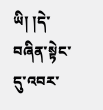ཡི། །དེ་བཞིན་སྟེང་དུ་འབར་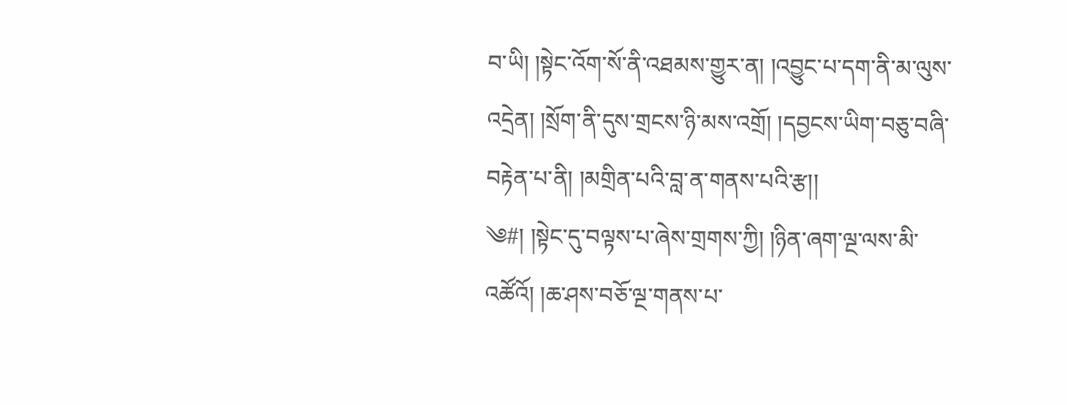བ་ཡི། །སྟེང་འོག་སོ་ནི་འཐམས་གྱུར་ན། །འབྱུང་པ་དག་ནི་མ་ལུས་འདྲེན། །སྲོག་ནི་དུས་གྲངས་ཉི་མས་འགྲོ། །དབྱངས་ཡིག་བཅུ་བཞི་བརྟེན་པ་ནི། །མགྲིན་པའི་བླ་ན་གནས་པའི་རྩ།།
༄#། །སྟེང་དུ་བལྟས་པ་ཞེས་གྲགས་ཀྱི། །ཉིན་ཞག་ལྔ་ལས་མི་འཚོའོ། །ཆ་ཤས་བཅོ་ལྔ་གནས་པ་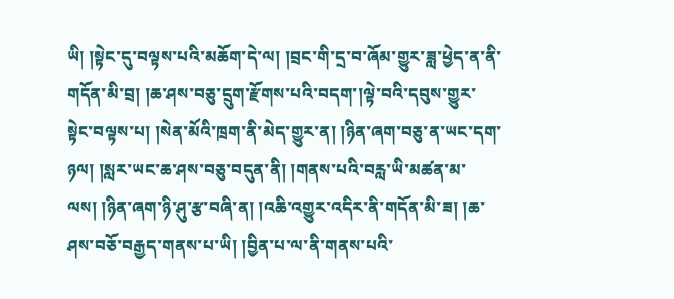ཡི། །སྟེང་དུ་བལྟས་པའི་མཆོག་དེ་ལ། །བྲང་གི་དྲ་བ་ཞོམ་གྱུར་ཟླ་ཕྱེད་ན་ནི་གདོན་མི་བྲ། །ཆ་ཤས་བཅུ་དྲུག་རྫོགས་པའི་བདག་།ལྟེ་བའི་དབུས་གྱུར་སྟེང་བལྟས་པ། །སེན་མོའི་ཁྲག་ནི་མེད་གྱུར་ན། །ཉིན་ཞག་བཅུ་ན་ཡང་དག་ཉལ། །སླར་ཡང་ཆ་ཤས་བཅུ་བདུན་ནི། །གནས་པའི་བརླ་ཡི་མཚན་མ་ལས། །ཉིན་ཞག་ཉི་ཤུ་རྩ་བཞི་ན། །འཆི་འགྱུར་འདིར་ནི་གདོན་མི་ཟ། །ཆ་ཤས་བཅོ་བརྒྱད་གནས་པ་ཡི། །བྱིན་པ་ལ་ནི་གནས་པའི་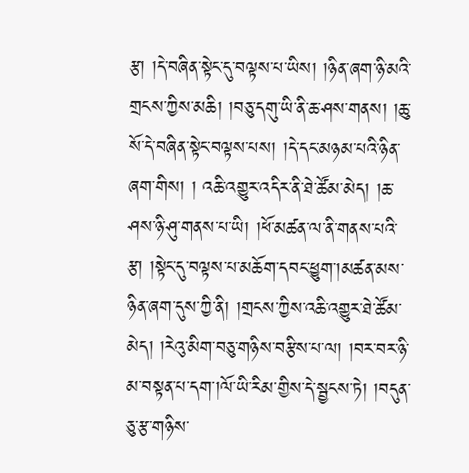རྩ། །དེ་བཞིན་སྟེང་དུ་བལྟས་པ་ཡིས། །ཉིན་ཞག་ཉི་མའི་གྲངས་ཀྱིས་མཆི། །བཅུ་དགུ་ཡི་ནི་ཆ་ཤས་གནས། །ཆུ་སོ་དེ་བཞིན་སྟེང་བལྟས་པས། །དེ་དང་མཉམ་པའི་ཉིན་ཞག་གིས། ། འཆི་འགྱུར་འདིར་ནི་ཐེ་ཚོམ་མེད། །ཆ་ཤས་ཉི་ཤུ་གནས་པ་ཡི། །ཕོ་མཚན་ལ་ནི་གནས་པའི་རྩ། །སྟེང་དུ་བལྟས་པ་མཆོག་དབང་ཕྱུག་།མཚན་མས་ཉིན་ཞག་དུས་ཀྱི་ནི། །གྲངས་ཀྱིས་འཆི་འགྱུར་ཐེ་ཚོམ་མེད། །རེའུ་མིག་བཅུ་གཉིས་བརྩིས་པ་ལ། །བར་བར་ཉི་མ་བསྟན་པ་དག་།ལོ་ཡི་རིམ་གྱིས་དེ་སྦྱངས་ཏེ། །བདུན་ཅུ་རྩ་གཉིས་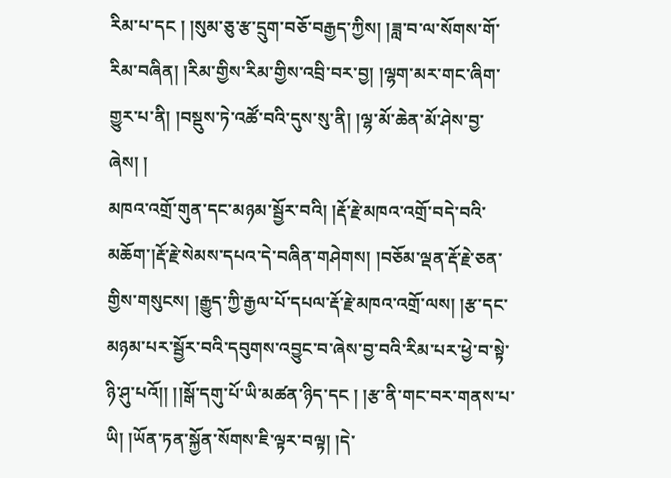རིམ་པ་དང ། །སུམ་ཅུ་རྩ་དྲུག་བཅོ་བརྒྱད་ཀྱིས། །ཟླ་བ་ལ་སོགས་གོ་རིམ་བཞིན། །རིམ་གྱིས་རིམ་གྱིས་འབྲི་བར་བྱ། །ལྷག་མར་གང་ཞིག་གྱུར་པ་ནི། །བསྡུས་ཏེ་འཚོ་བའི་དུས་སུ་ནི། །ལྷ་མོ་ཆེན་མོ་ཤེས་བྱ་ཞེས། །
མཁའ་འགྲོ་གུན་དང་མཉམ་སྦྱོར་བའི། །རྡོ་རྗེ་མཁའ་འགྲོ་བདེ་བའི་མཆོག་།རྡོ་རྗེ་སེམས་དཔའ་དེ་བཞིན་གཤེགས། །བཅོམ་ལྡན་རྡོ་རྗེ་ཅན་གྱིས་གསུངས། །རྒྱུད་ཀྱི་རྒྱལ་པོ་དཔལ་རྡོ་རྗེ་མཁའ་འགྲོ་ལས། །རྩ་དང་མཉམ་པར་སྦྱོར་བའི་དབུགས་འབྱུང་བ་ཞེས་བྱ་བའི་རིམ་པར་ཕྱེ་བ་སྟེ་ཉི་ཤུ་པའོ།། །།སྒོ་དགུ་པོ་ཡི་མཚན་ཉིད་དང ། །རྩ་ནི་གང་བར་གནས་པ་ཡི། །ཡོན་ཏན་སྐྱོན་སོགས་ཇི་ལྟར་བལྟ། །དེ་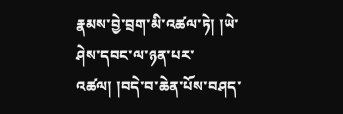རྣམས་བྱེ་བྲག་མི་འཚལ་ཏེ། །ཡེ་ཤེས་དབང་ལ་ཉན་པར་འཚལ། །བདེ་བ་ཆེན་པོས་བཤད་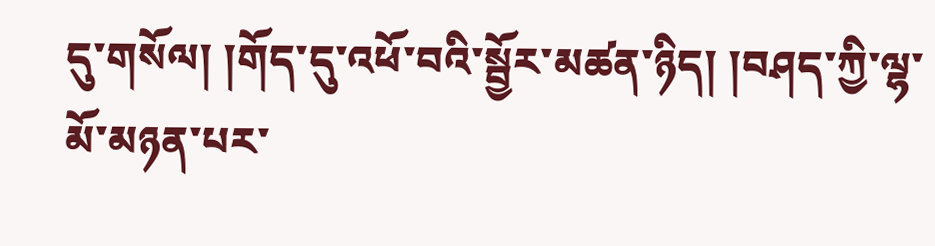དུ་གསོལ། །གོད་དུ་འཕོ་བའི་སྦྱོར་མཚན་ཉིད། །བཤད་ཀྱི་ལྷ་མོ་མཉན་པར་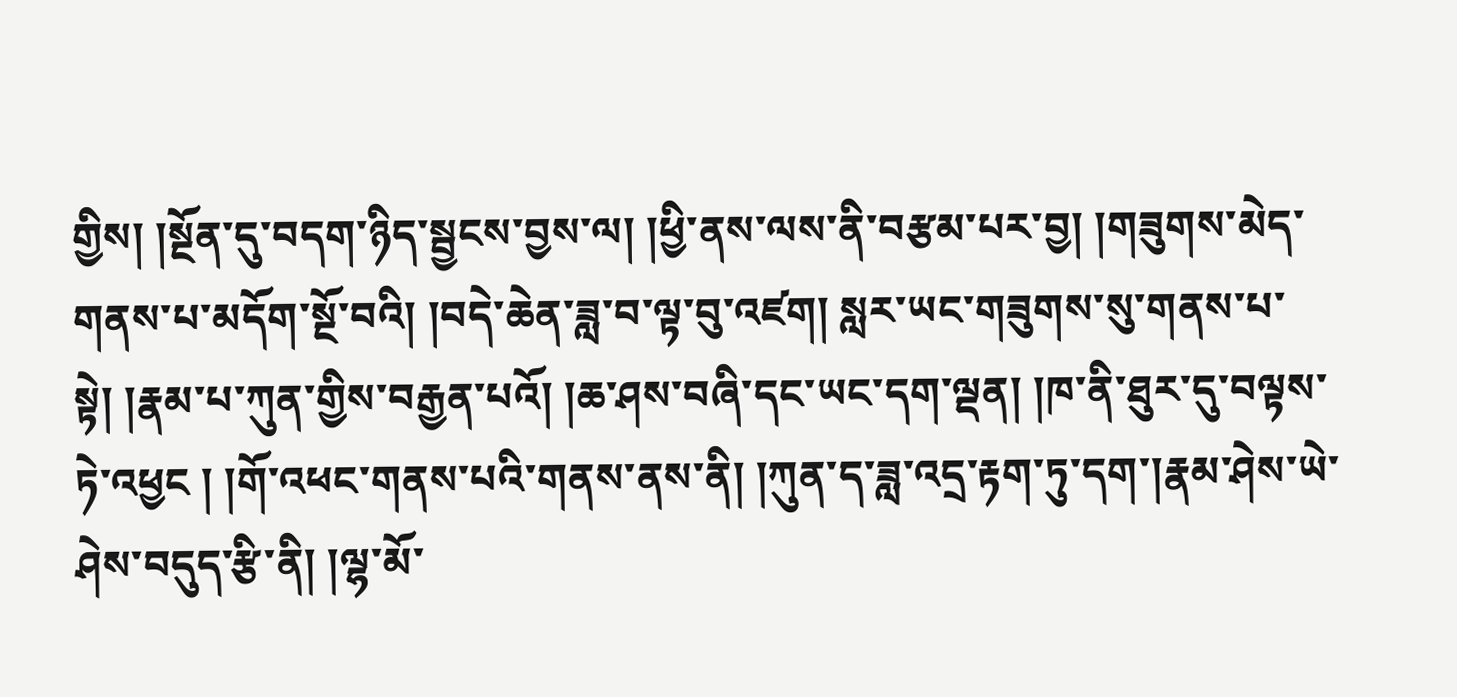གྱིས། །སྔོན་དུ་བདག་ཉིད་སྦྱངས་བྱས་ལ། །ཕྱི་ནས་ལས་ནི་བརྩམ་པར་བྱ། །གཟུགས་མེད་གནས་པ་མདོག་སྔོ་བའི། །བདེ་ཆེན་ཟླ་བ་ལྟ་བུ་འཛག། སླར་ཡང་གཟུགས་སུ་གནས་པ་སྟེ། །རྣམ་པ་ཀུན་གྱིས་བརྒྱན་པའོ། །ཆ་ཤས་བཞི་དང་ཡང་དག་ལྡན། །ཁ་ནི་ཐུར་དུ་བལྟས་ཏེ་འཕྱང ། །གོ་འཕང་གནས་པའི་གནས་ནས་ནི། །ཀུན་ད་ཟླ་འདྲ་རྟག་ཏུ་དག་།རྣམ་ཤེས་ཡེ་ཤེས་བདུད་རྩི་ནི། །ལྷ་མོ་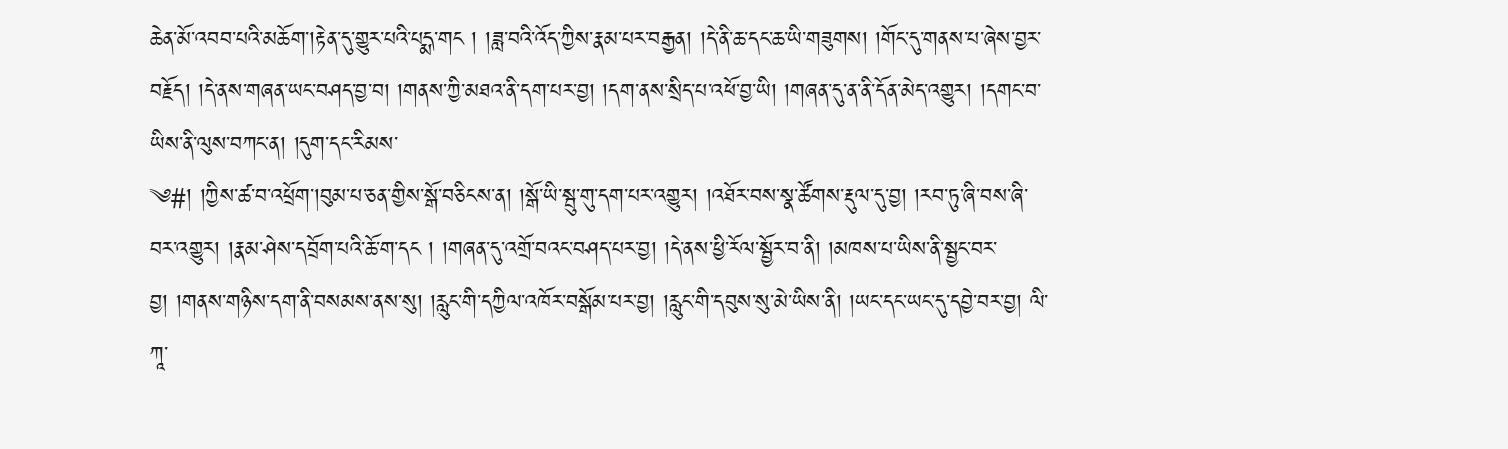ཆེན་མོ་འབབ་པའི་མཆོག་།རྟེན་དུ་གྱུར་པའི་པདྨ་གང ། །ཟླ་བའི་འོད་ཀྱིས་རྣམ་པར་བརྒྱན། །དེ་ནི་ཆ་དང་ཆ་ཡི་གཟུགས། །གོང་དུ་གནས་པ་ཞེས་བྱར་བརྗོད། །དེ་ནས་གཞན་ཡང་བཤད་བྱ་བ། །གནས་ཀྱི་མཐའ་ནི་དག་པར་བྱ། །དག་ནས་སྲིད་པ་འཕོ་བྱ་ཡི། །གཞན་དུ་ན་ནི་དོན་མེད་འགྱུར། །དགང་བ་ཡིས་ནི་ལུས་བཀང་ན། །དུག་དང་རིམས་
༄#། །ཀྱིས་ཚ་བ་འཕྲོག་།བུམ་པ་ཅན་གྱིས་སྒོ་བཅིངས་ན། །སྒོ་ཡི་སྦུ་གུ་དག་པར་འགྱུར། །འཐོར་བས་སྣ་ཚོགས་རྡུལ་དུ་བྱ། །རབ་ཏུ་ཞི་བས་ཞི་བར་འགྱུར། །རྣམ་ཤེས་དབྲོག་པའི་ཆོ་ག་དང ། །གཞན་དུ་འགྲོ་བའང་བཤད་པར་བྱ། །དེ་ནས་ཕྱི་རོལ་སྦྱོར་བ་ནི། །མཁས་པ་ཡིས་ནི་སྦྱང་བར་བྱ། །གནས་གཉིས་དག་ནི་བསམས་ནས་སུ། །རླུང་གི་དཀྱིལ་འཁོར་བསྒོམ་པར་བྱ། །རླུང་གི་དབུས་སུ་མེ་ཡིས་ནི། །ཡང་དང་ཡང་དུ་དབྱེ་བར་བྱ། ལི་ཀཱ་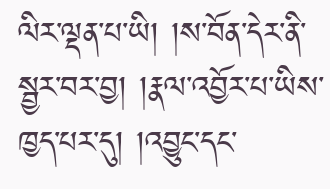ལིར་ལྡན་པ་ཡི། །ས་བོན་དེར་ནི་སྦྱར་བར་བྱ། །རྣལ་འབྱོར་པ་ཡིས་ཁྱད་པར་དུ། །འབྱུང་དང་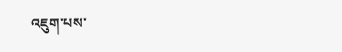འཇུག་པས་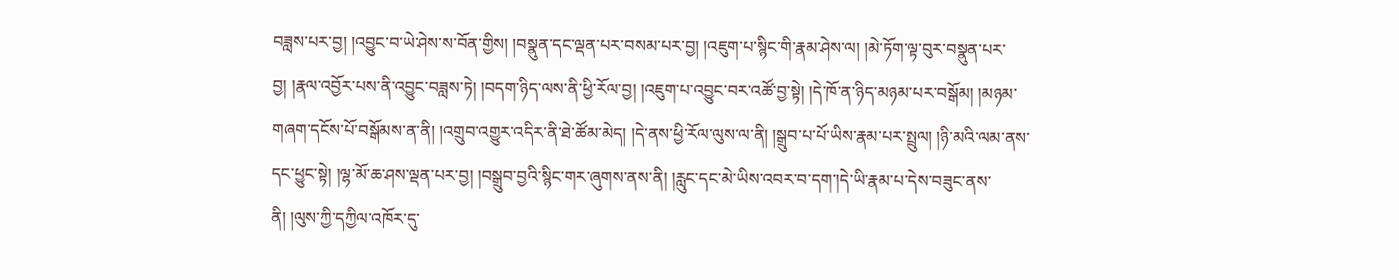བཟླས་པར་བྱ། །འབྱུང་བ་ཡེ་ཤེས་ས་བོན་གྱིས། །བསྣུན་དང་ལྡན་པར་བསམ་པར་བྱ། །འཇུག་པ་སྙིང་གི་རྣམ་ཤེས་ལ། །མེ་ཏོག་ལྟ་བུར་བསྣུན་པར་བྱ། །རྣལ་འབྱོར་པས་ནི་འབྱུང་བཟླས་ཏེ། །བདག་ཉིད་ལས་ནི་ཕྱི་རོལ་བྱ། །འཇུག་པ་འབྱུང་བར་འཚོ་བྱ་སྟེ། །དེ་ཁོ་ན་ཉིད་མཉམ་པར་བསྒོམ། །མཉམ་གཞག་དངོས་པོ་བསྒོམས་ན་ནི། །འགྲུབ་འགྱུར་འདིར་ནི་ཐེ་ཚོམ་མེད། །དེ་ནས་ཕྱི་རོལ་ལུས་ལ་ནི། །སྒྲུབ་པ་པོ་ཡིས་རྣམ་པར་སྤྲུལ། །ཉི་མའི་ལམ་ནས་དང་ཕྱུང་སྟེ། །ལྷ་མོ་ཆ་ཤས་ལྡན་པར་བྱ། །བསྒྲུབ་བྱའི་སྙིང་གར་ཞུགས་ནས་ནི། །རླུང་དང་མེ་ཡིས་འབར་བ་དག་།དེ་ཡི་རྣམ་པ་དེས་བཟུང་ནས་ནི། །ལུས་ཀྱི་དཀྱིལ་འཁོར་དུ་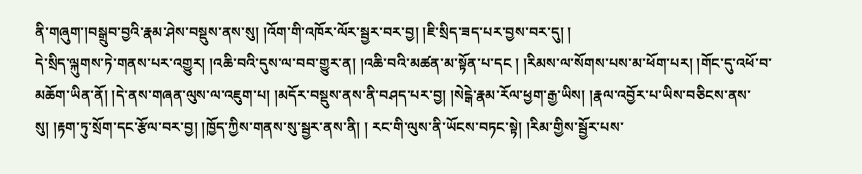ནི་གཞུག་།བསྒྲུབ་བྱའི་རྣམ་ཤེས་བསྡུས་ནས་སུ། །འོག་གི་འཁོར་ལོར་སྦྱར་བར་བྱ། །ཇི་སྲིད་ཟད་པར་བྱས་བར་དུ། །
དེ་སྲིད་ལྐུགས་ཏེ་གནས་པར་འགྱུར། །འཆི་བའི་དུས་ལ་བབ་གྱུར་ན། །འཆི་བའི་མཚན་མ་སྟོན་པ་དང ། །རིམས་ལ་སོགས་པས་མ་ཕོག་པར། །གོང་དུ་འཕོ་བ་མཆོག་ཡིན་ནོ། །དེ་ནས་གཞན་ལུས་ལ་འཇུག་པ། །མདོར་བསྡུས་ནས་ནི་བཤད་པར་བྱ། །སེངྒེ་རྣམ་རོལ་ཕྱག་རྒྱ་ཡིས། །རྣལ་འབྱོར་པ་ཡིས་བཅིངས་ནས་སུ། །རྟག་ཏུ་སྲོག་དང་རྩོལ་བར་བྱ། །ཁྱོད་ཀྱིས་གནས་སུ་སྦྱར་ནས་ནི། ། རང་གི་ལུས་ནི་ཡོངས་བཏང་སྟེ། །རིམ་གྱིས་སྦྱོར་པས་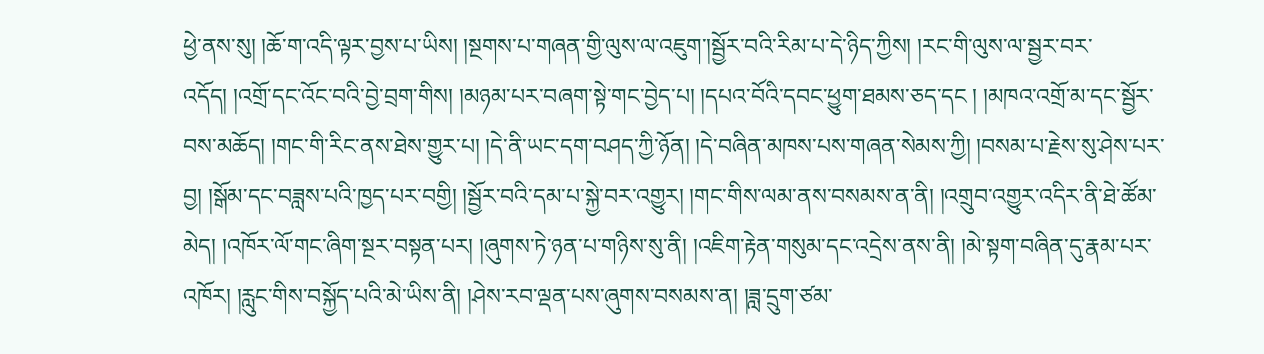ཕྱེ་ནས་སུ། །ཆོ་ག་འདི་ལྟར་བྱས་པ་ཡིས། །སྔགས་པ་གཞན་གྱི་ལུས་ལ་འཇུག་།སྦྱོར་བའི་རིམ་པ་དེ་ཉིད་ཀྱིས། །རང་གི་ལུས་ལ་སྦྱར་བར་འདོད། །འགྲོ་དང་འོང་བའི་བྱེ་བྲག་གིས། །མཉམ་པར་བཞག་སྟེ་གང་བྱེད་པ། །དཔའ་བོའི་དབང་ཕྱུག་ཐམས་ཅད་དང ། །མཁའ་འགྲོ་མ་དང་སྦྱོར་བས་མཆོད། །གང་གི་རིང་ནས་ཐེས་གྱུར་པ། །དེ་ནི་ཡང་དག་བཤད་ཀྱི་ཉོན། །དེ་བཞིན་མཁས་པས་གཞན་སེམས་ཀྱི། །བསམ་པ་རྗེས་སུ་ཤེས་པར་བྱ། །སྒོམ་དང་བཟླས་པའི་ཁྱད་པར་བགྱི། །སྦྱོར་བའི་དམ་པ་སྐྱེ་བར་འགྱུར། །གང་གིས་ལམ་ནས་བསམས་ན་ནི། །འགྲུབ་འགྱུར་འདིར་ནི་ཐེ་ཚོམ་མེད། །འཁོར་ལོ་གང་ཞིག་སྔར་བསྟན་པར། །ཞུགས་ཏེ་ཉན་པ་གཉིས་སུ་ནི། །འཇིག་རྟེན་གསུམ་དང་འདྲེས་ནས་ནི། །མེ་སྟག་བཞིན་དུ་རྣམ་པར་འཁོར། །རླུང་གིས་བསྐྱོད་པའི་མེ་ཡིས་ནི། །ཤེས་རབ་ལྡན་པས་ཞུགས་བསམས་ན། །ཟླ་དྲུག་ཙམ་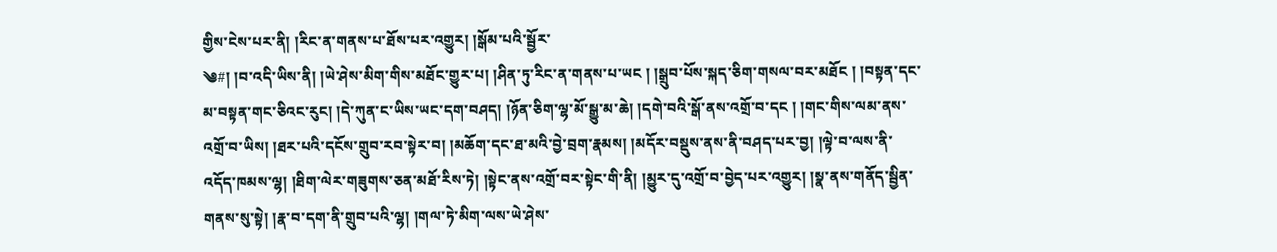གྱིས་ངེས་པར་ནི། །རིང་ན་གནས་པ་ཐོས་པར་འགྱུར། །སྒོམ་པའི་སྦྱོར་
༄#། །བ་འདི་ཡིས་ནི། །ཡེ་ཤེས་མིག་གིས་མཐོང་གྱུར་པ། །ཤིན་ཏུ་རིང་ན་གནས་པ་ཡང ། །སྒྲུབ་པོས་སྐད་ཅིག་གསལ་བར་མཐོང ། །བསྟན་དང་མ་བསྟན་གང་ཅིའང་རུང། །དེ་ཀུན་ང་ཡིས་ཡང་དག་བཤད། །ཉོན་ཅིག་ལྷ་མོ་སྒྱུ་མ་ཆེ། །དགེ་བའི་སྒོ་ནས་འགྲོ་བ་དང ། །གང་གིས་ལམ་ནས་འགྲོ་བ་ཡིས། །ཐར་པའི་དངོས་གྲུབ་རབ་སྟེར་བ། །མཆོག་དང་ཐ་མའི་བྱེ་བྲག་རྣམས། །མདོར་བསྡུས་ནས་ནི་བཤད་པར་བྱ། །ལྟེ་བ་ལས་ནི་འདོད་ཁམས་ལྷ། །ཐིག་ལེར་གཟུགས་ཅན་མཐོ་རིས་ཏེ། །སྟེང་ནས་འགྲོ་བར་སྟེང་གི་ནི། །མྱུར་དུ་འགྲོ་བ་བྱེད་པར་འགྱུར། །སྣ་ནས་གནོད་སྦྱིན་གནས་སུ་སྟེ། །རྣ་བ་དག་ནི་གྲུབ་པའི་ལྷ། །གལ་ཏེ་མིག་ལས་ཡེ་ཤེས་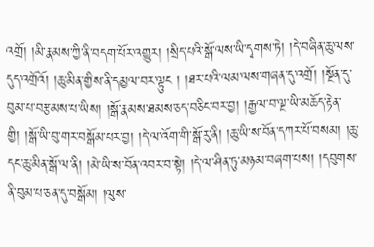འགྲོ། །མི་རྣམས་ཀྱི་ནི་བདག་པོར་འགྱུར། །སྲིད་པའི་སྒོ་ལས་ཡི་དྭགས་ཏེ། །དེ་བཞིན་ཆུ་ལས་དུད་འགྲོའོ། །ཆུ་མིན་གྱིས་ནི་དམྱལ་བར་ལྟུང ། །ཐར་པའི་ལམ་ལས་གཞན་དུ་འགྲོ། །སྔོན་དུ་བུམ་པ་བརྩམས་པ་ཡིས། །སྒོ་རྣམས་ཐམས་ཅད་བཅིང་བར་བྱ། །རྒྱལ་བ་ལྔ་ཡི་མཆོད་རྟེན་གྱི། །སྒོ་ཡི་བུ་གར་བསྒོམ་པར་བྱ། །དེ་ལ་འོག་གི་སྒོ་རུ་ནི། །ཆུ་ཡི་ས་བོན་དཀར་པོ་བསམ། །ཆུ་དང་ཆུ་མིན་སྒོ་ལ་ནི། །མེ་ཡི་ས་བོན་འབར་བ་སྟེ། །དེ་ལ་ཤིན་ཏུ་མཉམ་བཞག་པས། །དབུགས་ནི་བུམ་པ་ཅན་དུ་བསྒོམ། །ལུས་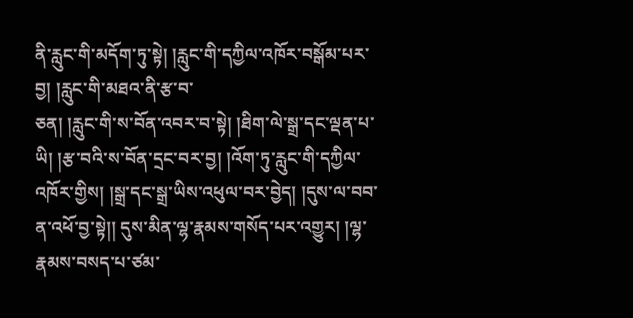ནི་རླུང་གི་མདོག་ཏུ་སྟེ། །རླུང་གི་དཀྱིལ་འཁོར་བསྒོམ་པར་བྱ། །རླུང་གི་མཐའ་ནི་རྩ་བ་
ཅན། །རླུང་གི་ས་བོན་འབར་བ་སྟེ། །ཐིག་ལེ་སྒྲ་དང་ལྡན་པ་ཡི། །རྩ་བའི་ས་བོན་དྲང་བར་བྱ། །འོག་ཏུ་རླུང་གི་དཀྱིལ་འཁོར་གྱིས། །སྒྲ་དང་སྒྲ་ཡིས་འཕུལ་བར་བྱེད། །དུས་ལ་བབ་ན་འཕོ་བྱ་སྟེ།། དུས་མིན་ལྷ་རྣམས་གསོད་པར་འགྱུར། །ལྷ་རྣམས་བསད་པ་ཙམ་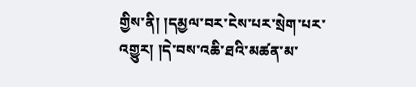གྱིས་ནི། །དམྱལ་བར་ངེས་པར་སྲེག་པར་འགྱུར། །དེ་བས་འཆི་ཐའི་མཚན་མ་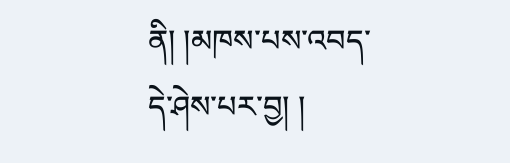ནི། །མཁས་པས་འབད་དེ་ཤེས་པར་བྱ། །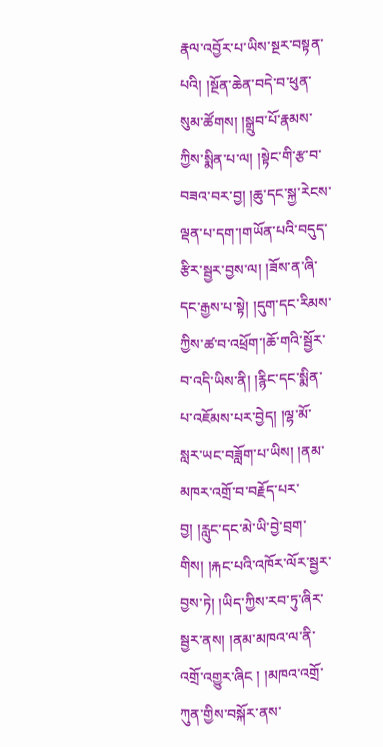རྣལ་འབྱོར་པ་ཡིས་སྔར་བསྟན་པའི། །སྔོན་ཆེན་བདེ་བ་ཕུན་སུམ་ཚོགས། །སྒྲུབ་པོ་རྣམས་ཀྱིས་སྨིན་པ་ལ། །སྟེང་གི་རྩ་བ་བཟའ་བར་བྱ། །ཆུ་དང་སྐྱ་རེངས་ལྡན་པ་དག་།གཡོན་པའི་བདུད་རྩིར་སྦྱར་བྱས་ལ། །ཟོས་ན་ཞི་དང་རྒྱས་པ་སྟེ། །དུག་དང་རིམས་ཀྱིས་ཚ་བ་འཕྲོག་།ཆོ་གའི་སྦྱོར་བ་འདི་ཡིས་ནི། །རྙིང་དང་སྨིན་པ་འཇོམས་པར་བྱེད། །ལྷ་མོ་སླར་ཡང་བཟློག་པ་ཡིས། །ནམ་མཁར་འགྲོ་བ་བརྗོད་པར་བྱ། །རླུང་དང་མེ་ཡི་བྱེ་བྲག་གིས། །རྐང་པའི་འཁོར་ལོར་སྦྱར་བྱས་ཏེ། །ཡིད་ཀྱིས་རབ་ཏུ་ཞིར་སྦྱར་ནས། །ནམ་མཁའ་ལ་ནི་འགྲོ་འགྱུར་ཞིང ། །མཁའ་འགྲོ་ཀུན་གྱིས་བསྐོར་ནས་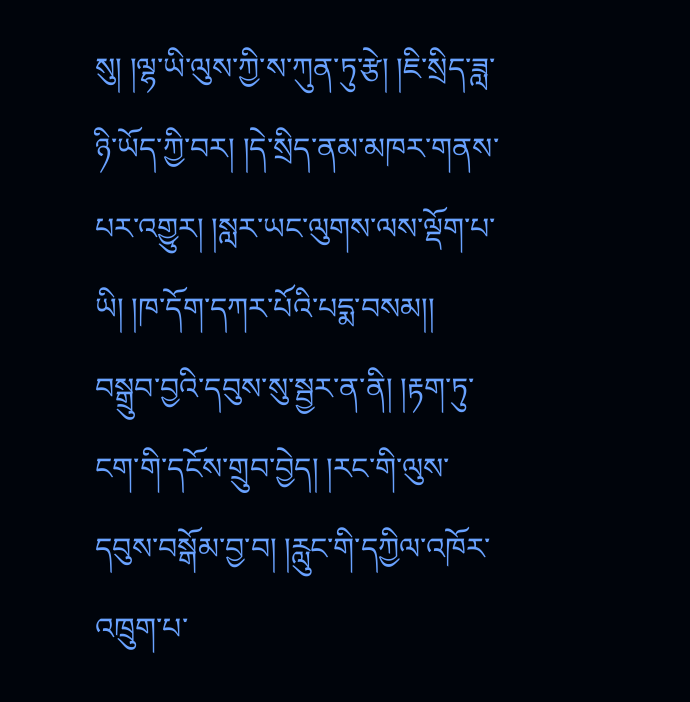སུ། །ལྷ་ཡི་ལུས་ཀྱི་ས་ཀུན་ཏུ་རྩེ། །ཇི་སྲིད་ཟླ་ཉི་ཡོད་ཀྱི་བར། །དེ་སྲིད་ནམ་མཁར་གནས་པར་འགྱུར། །སླར་ཡང་ལུགས་ལས་ལྡོག་པ་ཡི། །ཁ་དོག་དཀར་པོའི་པདྨ་བསམ།། བསྒྲུབ་བྱའི་དབུས་སུ་སྦྱར་ན་ནི། །རྟག་ཏུ་ངག་གི་དངོས་གྲུབ་བྱེད། །རང་གི་ལུས་དབུས་བསྒོམ་བྱ་བ། །རླུང་གི་དཀྱིལ་འཁོར་འཁྲུག་པ་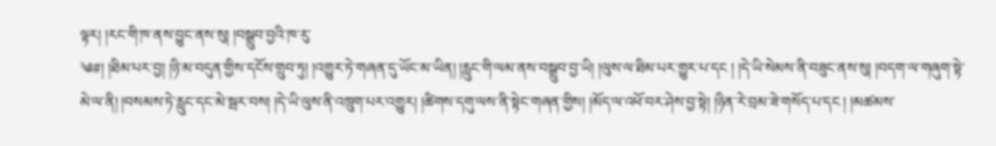ལྟར། །རང་གི་ཁ་ནས་བྱུང་ནས་སུ། །བསྒྲུབ་བྱའི་ཁ་རུ་
༄#། །ཐིམ་པར་བྱ། །ཉི་མ་བདུན་གྱིས་དངོས་གྲུབ་ཏུ། །འགྱུར་ཏེ་གཞན་དུ་ཡོང་མ་ཡིན། །རླུང་གི་ལམ་ནས་བསྒྲུབ་བྱ་ཡི། །ལུས་ལ་ཐིམ་པར་གྱུར་པ་དང ། །དེ་ཡི་སེམས་ནི་བཟུང་ནས་སུ། །བདག་ལ་གཞུག་སྟེ་མེ་ལ་ནི། །བསམས་ཏེ་རླུང་དང་མེ་སྦར་བས། །དེ་ཡི་ལུས་ནི་འཁྲུག་པར་འགྱུར། །ཚིགས་དགུ་ལས་ནི་སྟེང་གཞན་གྱིས། །མོད་ལ་འཕོ་བར་ཤེས་བྱ་སྟེ། །ཉིན་རེ་བྲམ་ཟེ་གསོད་པ་དང ། །མཚམས་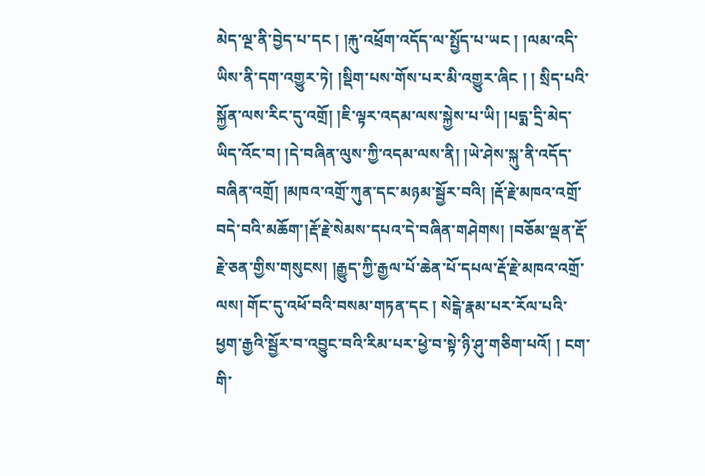མེད་ལྔ་ནི་བྱེད་པ་དང ། །རྐུ་འཕྲོག་འདོད་ལ་སྤྱོད་པ་ཡང ། །ལམ་འདི་ཡིས་ནི་དག་འགྱུར་ཏེ། །སྡིག་པས་གོས་པར་མི་འགྱུར་ཞིང ། ། སྲིད་པའི་སྐྱོན་ལས་རིང་དུ་འགྲོ། །ཇི་ལྟར་འདམ་ལས་སྐྱེས་པ་ཡི། །པདྨ་དྲི་མེད་ཡིད་འོང་བ། །དེ་བཞིན་ལུས་ཀྱི་འདམ་ལས་ནི། །ཡེ་ཤེས་སྐུ་ནི་འདོད་བཞིན་འགྲོ། །མཁའ་འགྲོ་ཀུན་དང་མཉམ་སྦྱོར་བའི། །རྡོ་རྗེ་མཁའ་འགྲོ་བདེ་བའི་མཆོག་།རྡོ་རྗེ་སེམས་དཔའ་དེ་བཞིན་གཤེགས། །བཅོམ་ལྡན་རྡོ་རྗེ་ཅན་གྱིས་གསུངས། །རྒྱུད་ཀྱི་རྒྱལ་པོ་ཆེན་པོ་དཔལ་རྡོ་རྗེ་མཁའ་འགྲོ་ལས། གོང་དུ་འཕོ་བའི་བསམ་གཏན་དང ། སེངྒེ་རྣམ་པར་རོལ་པའི་ཕྱག་རྒྱའི་སྦྱོར་བ་འབྱུང་བའི་རིམ་པར་ཕྱེ་བ་སྟེ་ཉི་ཤུ་གཅིག་པའོ། ། ངག་གི་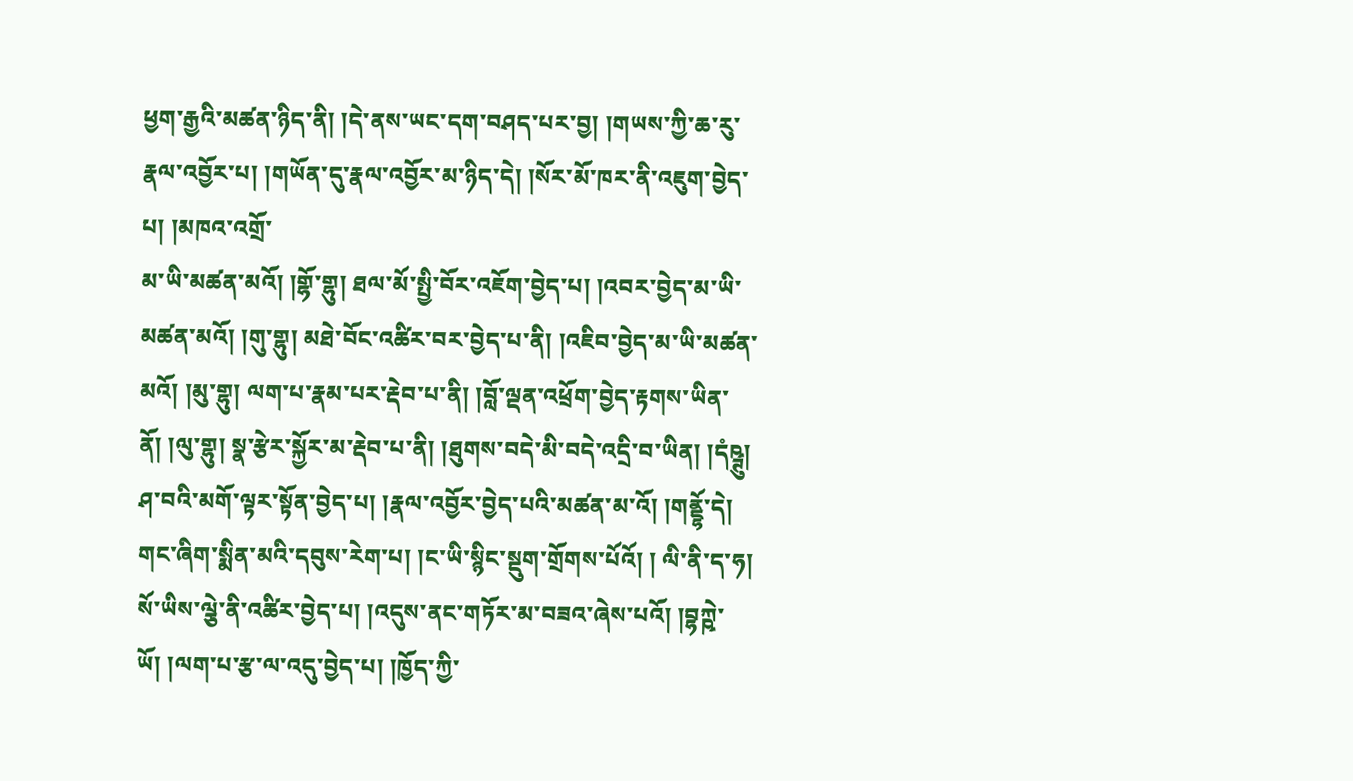ཕྱག་རྒྱའི་མཚན་ཉིད་ནི། །དེ་ནས་ཡང་དག་བཤད་པར་བྱ། །གཡས་ཀྱི་ཆ་རུ་རྣལ་འབྱོར་པ། །གཡོན་དུ་རྣལ་འབྱོར་མ་ཉིད་དེ། །སོར་མོ་ཁར་ནི་འཇུག་བྱེད་པ། །མཁའ་འགྲོ་
མ་ཡི་མཚན་མའོ། །གྷོ་གྷུ། ཐལ་མོ་སྤྱི་བོར་འཇོག་བྱེད་པ། །འབར་བྱེད་མ་ཡི་མཚན་མའོ། །གུ་གྷུ། མཐེ་བོང་འཚིར་བར་བྱེད་པ་ནི། །འཇིབ་བྱེད་མ་ཡི་མཚན་མའོ། །མུ་གྷུ། ལག་པ་རྣམ་པར་རྡེབ་པ་ནི། །བློ་ལྡན་འཕྲོག་བྱེད་རྟགས་ཡིན་ནོ། །ལུ་གྷུ། སྣ་རྩེར་སྐྱོར་མ་རྡེབ་པ་ནི། །ཐུགས་བདེ་མི་བདེ་འདྲི་བ་ཡིན། །དཾཥྚུ། ཤ་བའི་མགོ་ལྟར་སྟོན་བྱེད་པ། །རྣལ་འབྱོར་བྱེད་པའི་མཚན་མ་འོ། །གནྡྷོ་དེ། གང་ཞིག་སྨིན་མའི་དབུས་རེག་པ། །ང་ཡི་སྙིང་སྡུག་གྲོགས་པོའོ། ། ལི་ནི་ད་ཧ། སོ་ཡིས་ལྕེ་ནི་འཚིར་བྱེད་པ། །འདུས་ནང་གཏོར་མ་བཟའ་ཞེས་པའོ། །བྷཀྵེ་ཡོ། །ལག་པ་རྩ་ལ་འདུ་བྱེད་པ། །ཁྱོད་ཀྱི་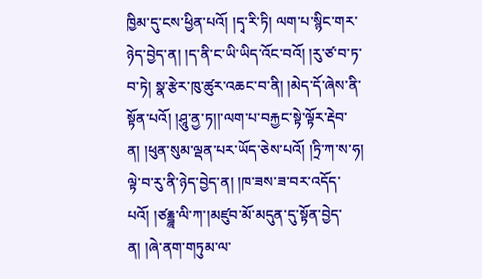ཁྱིམ་དུ་ངས་ཕྱིན་པའོ། །དྭ་རི་ཏི། ལག་པ་སྙིང་གར་ཉེད་བྱེད་ན། །ད་ནི་ང་ཡི་ཡིད་འོང་བའོ། །རུ་ཙ་བ་ཏ་བ་ཏེ། སྣ་རྩེར་ཁུ་ཚུར་འཆང་བ་ནི། །མེད་དོ་ཞེས་ནི་སྟོན་པའོ། །ཤཱུ་ནྱ་ཏ།།་ལག་པ་བརྐྱང་སྟེ་ལྟོར་རྡེབ་ན། །ཕུན་སུམ་ལྡན་པར་ཡོད་ཅེས་པའོ། །ཏྲི་ཀ་ས་ཧ། ལྟེ་བ་རུ་ནི་ཉེད་བྱེད་ན། །ཁ་ཟས་ཟ་བར་འདོད་པའོ། །ཙརྞྜཱ་ལི་ཀ་།མཛུབ་མོ་མདུན་དུ་སྟོན་བྱེད་ན། །ཞེ་ནག་གཏུམ་ལ་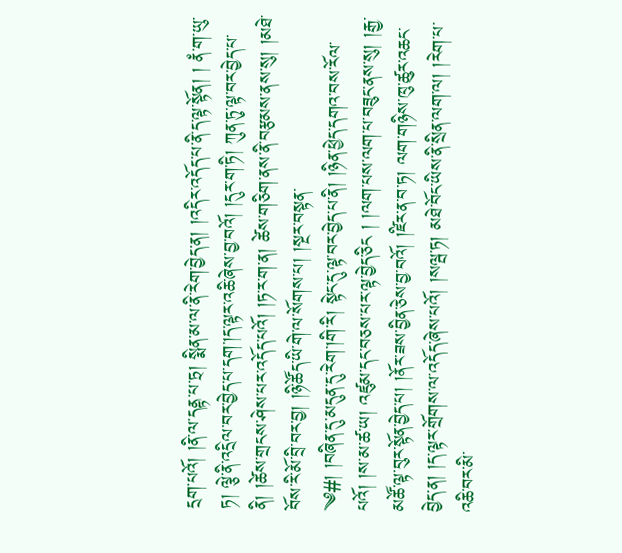དྲག་པའོ། །ནི་ལ་དནྟ་པ་ཏྲ། སྨིན་མ་ལ་ནི་རེག་བྱེད་ན། །འདིར་འདོད་པ་ནི་ད་ལྟ་སྟོན། ། ནཾ་ག་ཡུ་ཏ། ལྕེ་ནི་འདྲིལ་བར་བྱེད་པ་དག་།ད་ལྟར་འཆི་ཞེས་བྱ་བའོ། །དུར་ག་ཏི། ཀུན་ཏུ་ལྟ་བར་བྱེད་པ་ནི། །ཚེས་གྲངས་ཤེས་པར་འདོད་པའོ། །ཏ་ར་ག་ན། ཚེས་གཅིག་ནས་ནི་བརྩམས་ནས་སུ། །མཐེ་བོས་རི་མོ་བྲི་བར་བྱ། །ཉི་ཚོད་ཡི་གེ་ལ་སོགས་པ། །སྔར་བསྟན་
༄#། །བཞིན་དུ་མདུན་དུ་རེག་།གི་རི། སྟེང་དུ་ལྟ་བར་བྱེད་པ་ནི། །ཉིན་ཕྱེད་དགའ་བས་རོལ་པའོ། །ས་མ་ཚ་ཡ། འཛུམ་དང་བཅས་པར་ལྟ་བྱེད་ཅིང ། །ལག་པས་ལག་པ་བཟུང་ནས་སུ། །རྒྱ་མཚོ་ལྟ་བུར་སྟོན་བྱེད་པ། །ནོར་ཟས་བྱིན་ཅེས་བྱ་བའོ། །ཛིར་ན་བ་ཏ། ལག་གཉིས་ཁུ་ཚུར་འཆང་བྱེད་ན། །ད་ལྟར་གྲོགས་ལ་འདོད་ཞེས་པའོ། །སལྦ་ཏ། མཐེ་བོང་ཡིས་ནི་སྲིན་ལག་ལ། །རེག་པ་འཆི་བར་མི་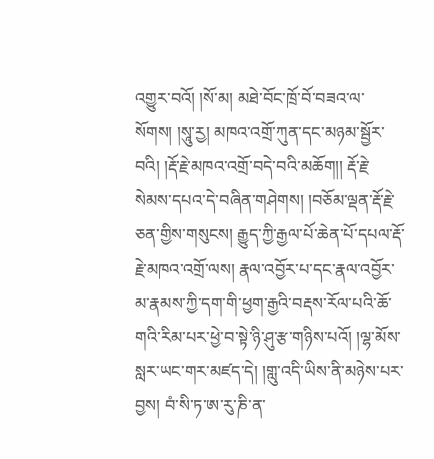འགྱུར་བའོ། །སོ་མ། མཐེ་བོང་ཁྲོ་བོ་བཟའ་ལ་སོགས། །སཱུ་རྱ། མཁའ་འགྲོ་ཀུན་དང་མཉམ་སྦྱོར་བའི། །རྡོ་རྗེ་མཁའ་འགྲོ་བདེ་བའི་མཆོག།། རྡོ་རྗེ་སེམས་དཔའ་དེ་བཞིན་གཤེགས། །བཅོམ་ལྡན་རྡོ་རྗེ་ཅན་གྱིས་གསུངས། རྒྱུད་ཀྱི་རྒྱལ་པོ་ཆེན་པོ་དཔལ་རྡོ་རྗེ་མཁའ་འགྲོ་ལས། རྣལ་འབྱོར་པ་དང་རྣལ་འབྱོར་མ་རྣམས་ཀྱི་དག་གི་ཕྱག་རྒྱའི་བརྡས་རོལ་པའི་ཆོ་གའི་རིམ་པར་ཕྱེ་བ་སྟེ་ཉི་ཤུ་རྩ་གཉིས་པའོ། །ལྷ་མོས་སླར་ཡང་གར་མཛད་དེ། །གླུ་འདི་ཡིས་ནི་མཉེས་པར་བྱས། བཾ་སི་ཏ་ཨ་རུ་ཎི་ན་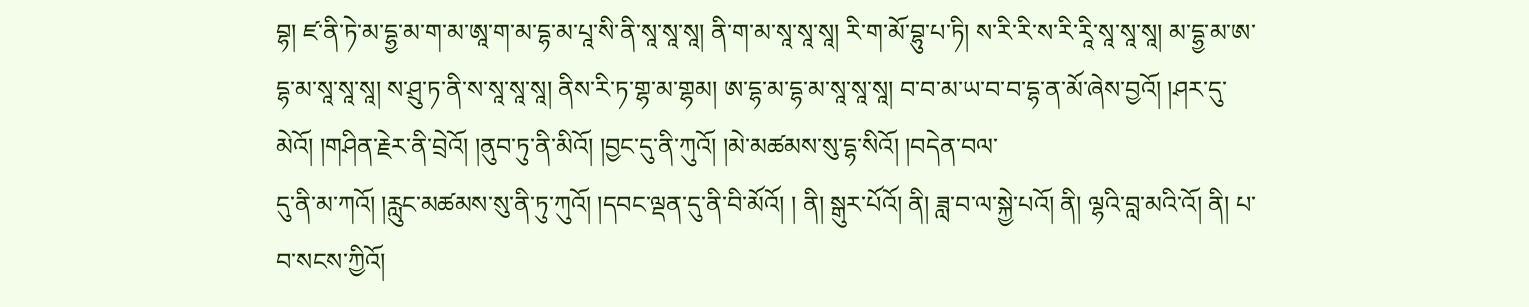བྷ། ཛ་ནི་ཏེ་མ་དྷྱ་མ་ག་མ་ཨཱ་ག་མ་དྷ་མ་པཱ་སི་ནི་སཱ་སཱ་སཱ། ནི་ག་མ་སཱ་སཱ་སཱ། རི་ག་མོ་བྷུ་པ་ཏི། ས་རི་རི་ས་རི་རཱི་སཱ་སཱ་སཱ། མ་དྷྱ་མ་ཨ་དྷ་མ་སཱ་སཱ་སཱ། ས་ཤྲུ་ཏ་ནི་ས་སཱ་སཱ་སཱ། ནིས་རི་ཏ་གྷ་མ་གྷམ། ཨ་དྷ་མ་དྷ་མ་སཱ་སཱ་སཱ། བ་བ་མ་ཡ་བ་བ་དྷ་ན་མོ་ཞེས་བྱའོ། །ཤར་དུ་མེའོ། །གཤིན་རྗེར་ནི་བྲེའོ། །ནུབ་ཏུ་ནི་མིའོ། །བྱང་དུ་ནི་ཀུའོ། །མེ་མཚམས་སུ་དྷ་སིའོ། །བདེན་བལ་
དུ་ནི་མ་ཀའོ། །རླུང་མཚམས་སུ་ནི་ཏུ་ཀུའོ། །དབང་ལྡན་དུ་ནི་བི་མོའོ། ། ནི། སྒུར་པོའོ། ནི། ཟླ་བ་ལ་སྐྱེ་པའོ། ནི། ལྷའི་བླ་མའི་འོ། ནི། པ་བ་སངས་ཀྱིའོ།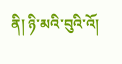ནི། ཉི་མའི་བུའི་འོ།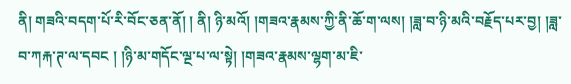ནི། གཟའི་བདག་པོ་རི་བོང་ཅན་ནོ། ། ནི། ཉི་མའོ། །གཟའ་རྣམས་ཀྱི་ནི་ཆོ་ག་ལས། །ཟླ་བ་ཉི་མའི་བརྗོད་པར་བྱ། །ཟླ་བ་ཀརྐ་ཊ་ལ་དབང ། །ཉི་མ་གདོང་ལྔ་པ་ལ་སྟེ། །གཟའ་རྣམས་ལྷག་མ་ཇི་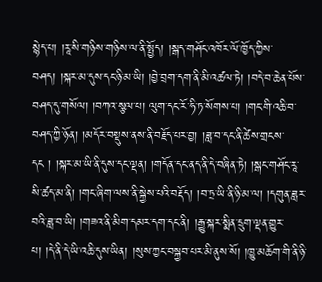སྙེད་པ། །རཱ་སི་གཉིས་གཉིས་ལ་ནི་སྤྱོད། །སྒད་གཤོང་འཁོར་ལོ་ཁྱོད་ཀྱིས་བཤད། །སྐར་མ་དུས་དང་ཉི་མ་ཡི། །བྱེ་བྲག་དག་ནི་མི་འཚལ་ཏེ། །བདེ་བ་ཆེན་པོས་བཤད་དུ་གསོལ། །བཀའ་སྩལ་པ། ལུག་དང་རོ་ཧི་ཏ་སོགས་པ། །གང་གི་འཆི་བ་བཤད་ཀྱི་ཉོན། །མདོར་བསྡུས་ནས་ནི་བརྗོད་པར་བྱ། །ཟླ་བ་དང་ནི་ཚེས་གྲངས་དང ། །སྐར་མ་ཡི་ནི་དུས་དང་ལྡན། །གདོན་དང་ནད་ནི་དེ་བཞིན་ཏེ། །སྒང་གཤོང་རཱ་སི་ཚད་མ་ནི། །གང་ཞིག་ལས་ནི་སྐྱེས་པའི་བརྡོད། །བ་ཏྲ་ཡི་ནི་ཉི་མ་ལ། །དགུན་ཟླར་བའི་ཟླ་བ་ཡི། །གཟའ་ནི་མིག་དམར་དག་དང་ནི། །རྒྱུ་སྐར་སྨིན་དྲུག་ལྡན་གྱུར་པ། །དེ་ནི་དེ་ཡི་འཆི་དུས་ཡིན། །སུས་ཀྱང་བསྐྱབ་པར་མི་ནུས་སོ། །ཁྱུ་མཆོག་གི་ནི་ཉི་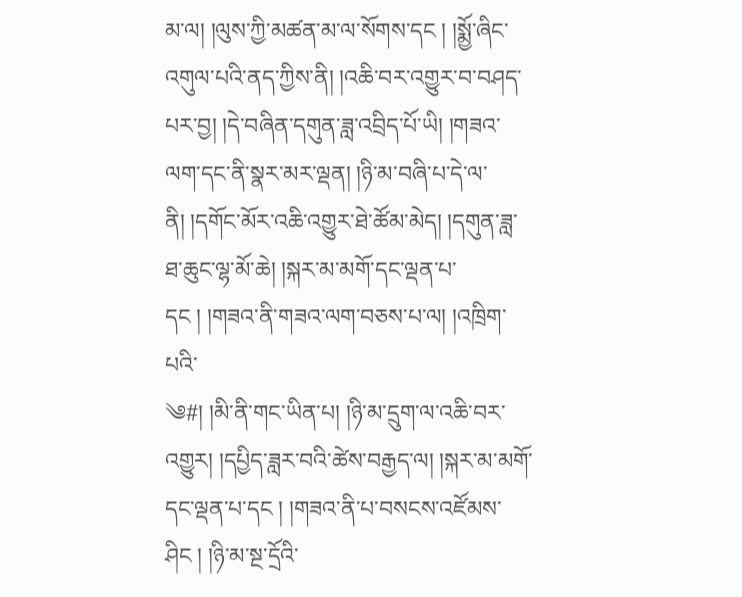མ་ལ། །ལུས་ཀྱི་མཚན་མ་ལ་སོགས་དང ། །སྨྱོ་ཞིང་འགུལ་པའི་ནད་ཀྱིས་ནི། །འཆི་བར་འགྱུར་བ་བཤད་པར་བྱ། །དེ་བཞིན་དགུན་ཟླ་འབྲིད་པོ་ཡི། །གཟའ་ལག་དང་ནི་སྣར་མར་ལྡན། །ཉི་མ་བཞི་པ་དེ་ལ་ནི། །དགོང་མོར་འཆི་འགྱུར་ཐེ་ཚོམ་མེད། །དགུན་ཟླ་ཐ་ཆུང་ལྷ་མོ་ཆེ། །སྐར་མ་མགོ་དང་ལྡན་པ་དང ། །གཟའ་ནི་གཟའ་ལག་བཅས་པ་ལ། །འཁྲིག་པའི་
༄#། །མི་ནི་གང་ཡིན་པ། །ཉི་མ་དྲུག་ལ་འཆི་བར་འགྱུར། །དཔྱིད་ཟླར་བའི་ཚེས་བརྒྱད་ལ། །སྐར་མ་མགོ་དང་ལྡན་པ་དང ། །གཟའ་ནི་པ་བསངས་འཛོམས་ཤིང ། །ཉི་མ་སྔ་དྲོའི་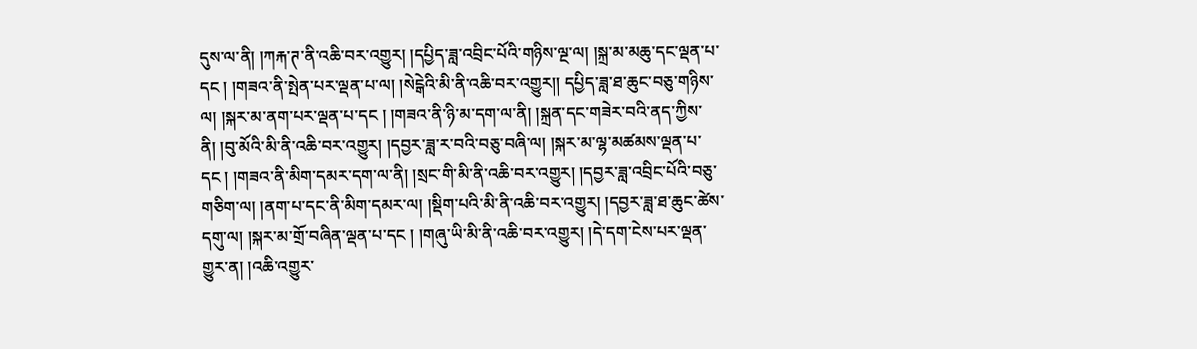དུས་ལ་ནི། །ཀརྐ་ཊ་ནི་འཆི་བར་འགྱུར། །དཔྱིད་ཟླ་འབྲིང་པོའི་གཉིས་ལྔ་ལ། །སྐྲ་མ་མཆུ་དང་ལྡན་པ་དང ། །གཟའ་ནི་སྤེན་པར་ལྡན་པ་ལ། །སེངྒེའི་མི་ནི་འཆི་བར་འགྱུར།། དཔྱིད་ཟླ་ཐ་ཆུང་བཅུ་གཉིས་ལ། །སྐར་མ་ནག་པར་ལྡན་པ་དང ། །གཟའ་ནི་ཉི་མ་དག་ལ་ནི། །སྐྲན་དང་གཟེར་བའི་ནད་ཀྱིས་ནི། །བུ་མོའི་མི་ནི་འཆི་བར་འགྱུར། །དབྱར་ཟླ་ར་བའི་བཅུ་བཞི་ལ། །སྐར་མ་ལྷ་མཚམས་ལྡན་པ་དང ། །གཟའ་ནི་མིག་དམར་དག་ལ་ནི། །སྲང་གི་མི་ནི་འཆི་བར་འགྱུར། །དབྱར་ཟླ་འབྲིང་པོའི་བཅུ་གཅིག་ལ། །ནག་པ་དང་ནི་མིག་དམར་ལ། །སྡིག་པའི་མི་ནི་འཆི་བར་འགྱུར། །དབྱར་ཟླ་ཐ་ཆུང་ཚེས་དགུ་ལ། །སྐར་མ་གྲོ་བཞིན་ལྡན་པ་དང ། །གཞུ་ཡི་མི་ནི་འཆི་བར་འགྱུར། །དེ་དག་ངེས་པར་ལྡན་གྱུར་ན། །འཆི་འགྱུར་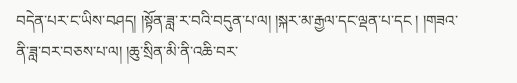བདེན་པར་ང་ཡིས་བཤད། །སྟོན་ཟླ་ར་བའི་བདུན་པ་ལ། །སྐར་མ་རྒྱལ་དང་ལྡན་པ་དང ། །གཟའ་ནི་ཟླ་བར་བཅས་པ་ལ། །ཆུ་སྲིན་མི་ནི་འཆི་བར་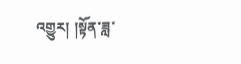འགྱུར། །སྟོན་ཟླ་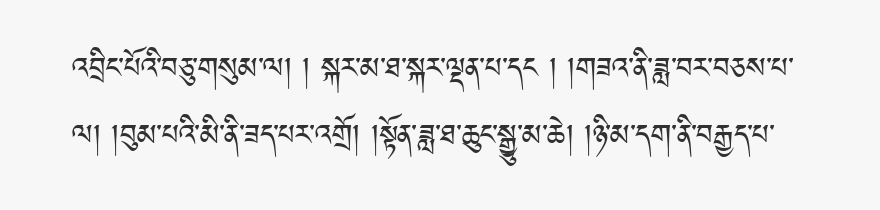འབྲིང་པོའི་བཅུ་གསུམ་ལ། ། སྐར་མ་ཐ་སྐར་ལྡན་པ་དང ། །གཟའ་ནི་ཟླ་བར་བཅས་པ་ལ། །བུམ་པའི་མི་ནི་ཟད་པར་འགྲོ། །སྟོན་ཟླ་ཐ་ཆུང་སྒྱུ་མ་ཆེ། །ཉི་མ་དག་ནི་བརྒྱད་པ་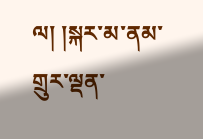ལ། །སྐར་མ་ནམ་གྲུར་ལྡན་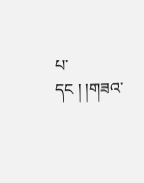པ་དང ། །གཟའ་